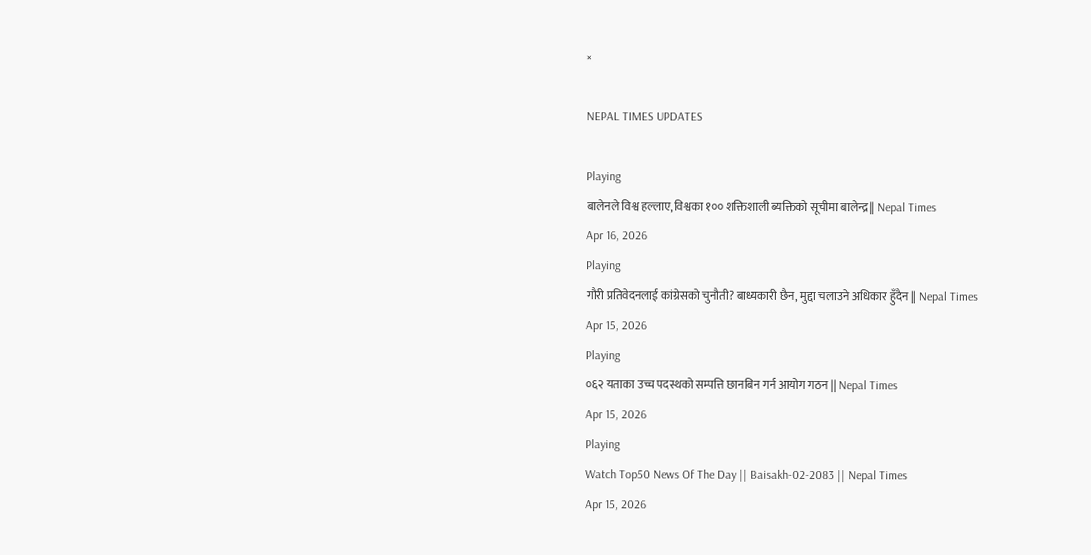×

NEPAL TIMES UPDATES

Playing
बालेनले विश्व हल्लाए,विश्वका १०० शक्तिशाली ब्यक्तिको सूचीमा बालेन्द्र|| Nepal Times
Apr 16, 2026
Playing
गौरी प्रतिवेदनलाई कांग्रेसको चुनौती? बाध्यकारी छैन, मुद्दा चलाउने अधिकार हुँदैन || Nepal Times
Apr 15, 2026
Playing
०६२ यताका उच्च पदस्थको सम्पत्ति छानबिन गर्न आयोग गठन || Nepal Times
Apr 15, 2026
Playing
Watch Top50 News Of The Day || Baisakh-02-2083 || Nepal Times
Apr 15, 2026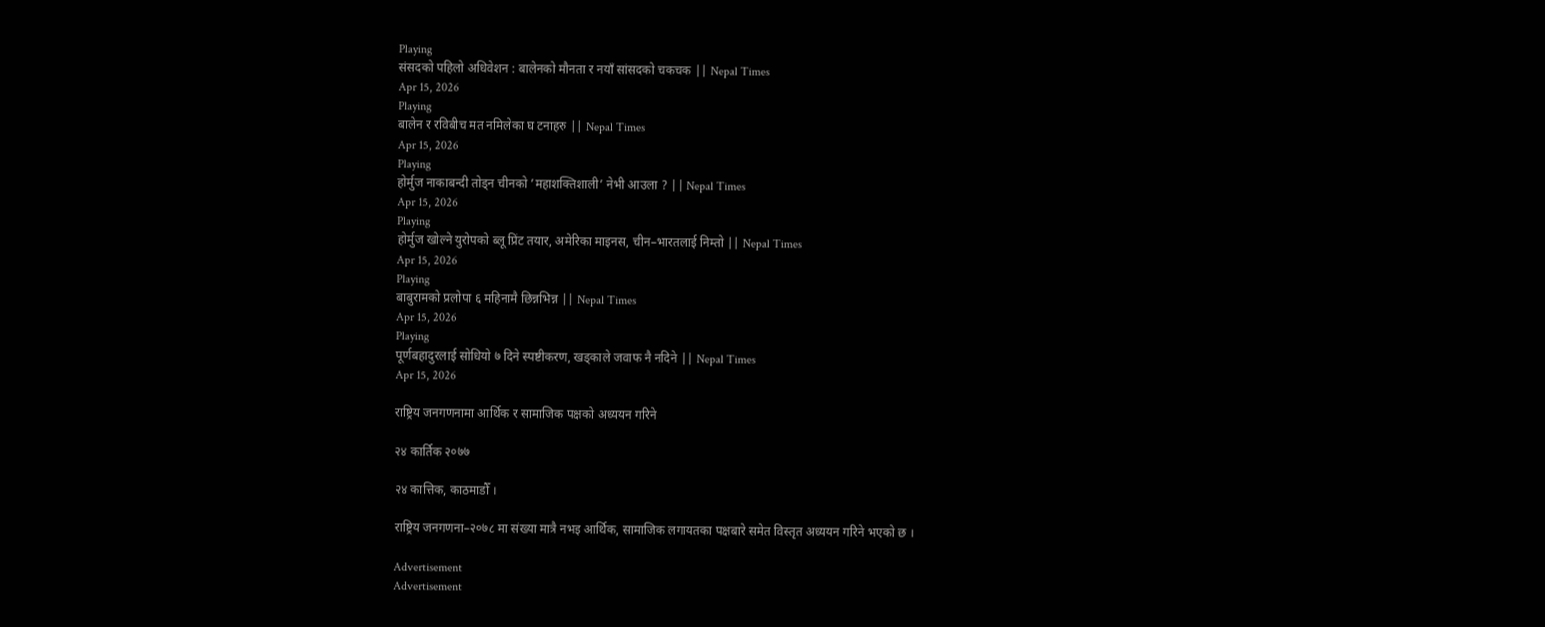Playing
संसदको पहिलो अधिवेशन : बालेनको मौनता र नयाँ सांसदको चकचक || Nepal Times
Apr 15, 2026
Playing
बालेन र रविबीच मत नमिलेका घ टनाहरु || Nepal Times
Apr 15, 2026
Playing
होर्मुज नाकाबन्दी तोड्न चीनको ’महाशक्तिशाली’ नेभी आउला ? || Nepal Times
Apr 15, 2026
Playing
होर्मुज खोल्ने युरोपको ब्लू प्रिंट तयार, अमेरिका माइनस, चीन–भारतलाई निम्तो || Nepal Times
Apr 15, 2026
Playing
बाबुरामको प्रलोपा ६ महिनामै छिन्नभिन्न || Nepal Times
Apr 15, 2026
Playing
पूर्णबहादुरलाई सोधियो ७ दिने स्पष्टीकरण, खड्काले जवाफ नै नदिने || Nepal Times
Apr 15, 2026

राष्ट्रिय जनगणनामा आर्थिक र सामाजिक पक्षको अध्ययन गरिने

२४ कार्तिक २०७७

२४ कात्तिक, काठमाडौँ ।

राष्ट्रिय जनगणना–२०७८ मा संख्या मात्रै नभइ आर्थिक, सामाजिक लगायतका पक्षबारे समेत विस्तृत अध्ययन गरिने भएको छ ।

Advertisement
Advertisement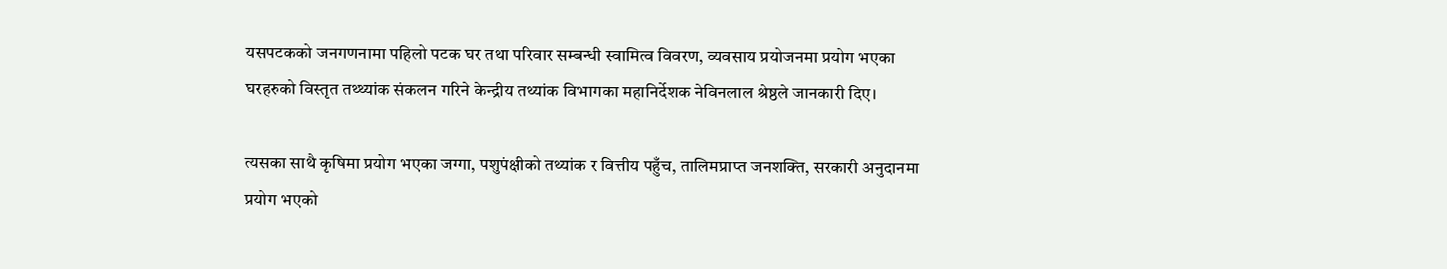यसपटकको जनगणनामा पहिलो पटक घर तथा परिवार सम्बन्धी स्वामित्व विवरण, व्यवसाय प्रयोजनमा प्रयोग भएका घरहरुको विस्तृत तथ्थ्यांक संकलन गरिने केन्द्रीय तथ्यांक विभागका महानिर्देशक नेविनलाल श्रेष्ठले जानकारी दिए।

त्यसका साथै कृषिमा प्रयोग भएका जग्गा, पशुपंक्षीको तथ्यांक र वित्तीय पहुँच, तालिमप्राप्त जनशक्ति, सरकारी अनुदानमा प्रयोग भएको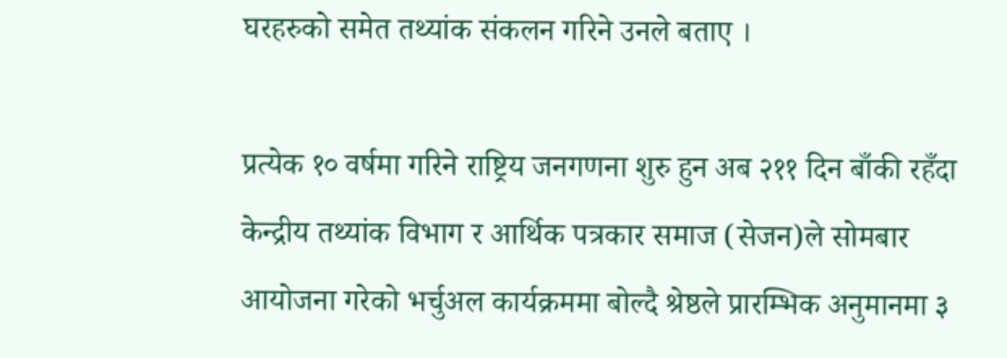घरहरुको समेत तथ्यांक संकलन गरिने उनले बताए ।

प्रत्येक १० वर्षमा गरिने राष्ट्रिय जनगणना शुरु हुन अब २११ दिन बाँकी रहँदा केन्द्रीय तथ्यांक विभाग र आर्थिक पत्रकार समाज (सेजन)ले सोमबार आयोजना गरेको भर्चुअल कार्यक्रममा बोल्दै श्रेष्ठले प्रारम्भिक अनुमानमा ३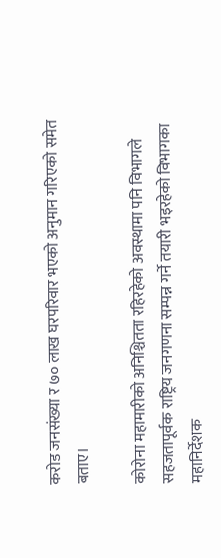करोड जनसंख्या र ७० लाख घरपरिवार भएको अनुमान गरिएको समेत बताए।

कोरोना महामारीको अनिश्चितता रहिरहेको अवस्थामा पनि विभागले सहजतापूर्वक राष्ट्रिय जनगणना सम्पन्न गर्ने तयारी भइरहेको विभागका महानिर्देशक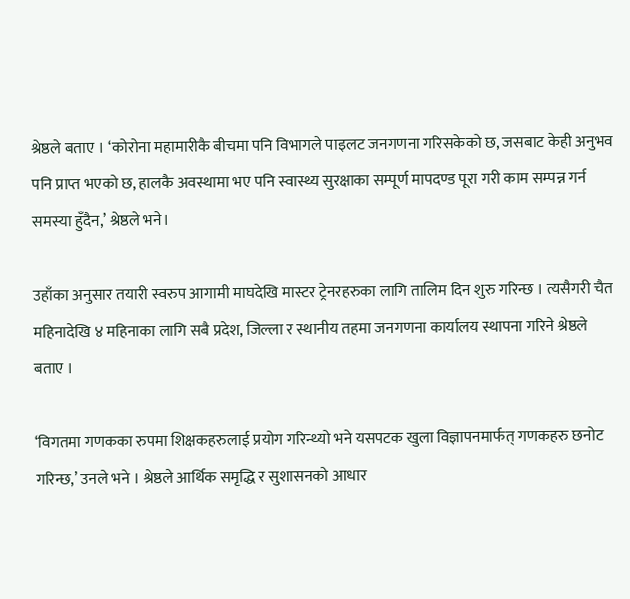श्रेष्ठले बताए । ‘कोरोना महामारीकै बीचमा पनि विभागले पाइलट जनगणना गरिसकेको छ, जसबाट केही अनुभव पनि प्राप्त भएको छ, हालकै अवस्थामा भए पनि स्वास्थ्य सुरक्षाका सम्पूर्ण मापदण्ड पूरा गरी काम सम्पन्न गर्न समस्या हुँदैन,’ श्रेष्ठले भने।

उहाँका अनुसार तयारी स्वरुप आगामी माघदेखि मास्टर ट्रेनरहरुका लागि तालिम दिन शुरु गरिन्छ । त्यसैगरी चैत महिनादेखि ४ महिनाका लागि सबै प्रदेश, जिल्ला र स्थानीय तहमा जनगणना कार्यालय स्थापना गरिने श्रेष्ठले बताए ।

‘विगतमा गणकका रुपमा शिक्षकहरुलाई प्रयोग गरिन्थ्यो भने यसपटक खुला विज्ञापनमार्फत् गणकहरु छनोट गरिन्छ,’ उनले भने । श्रेष्ठले आर्थिक समृद्धि र सुशासनको आधार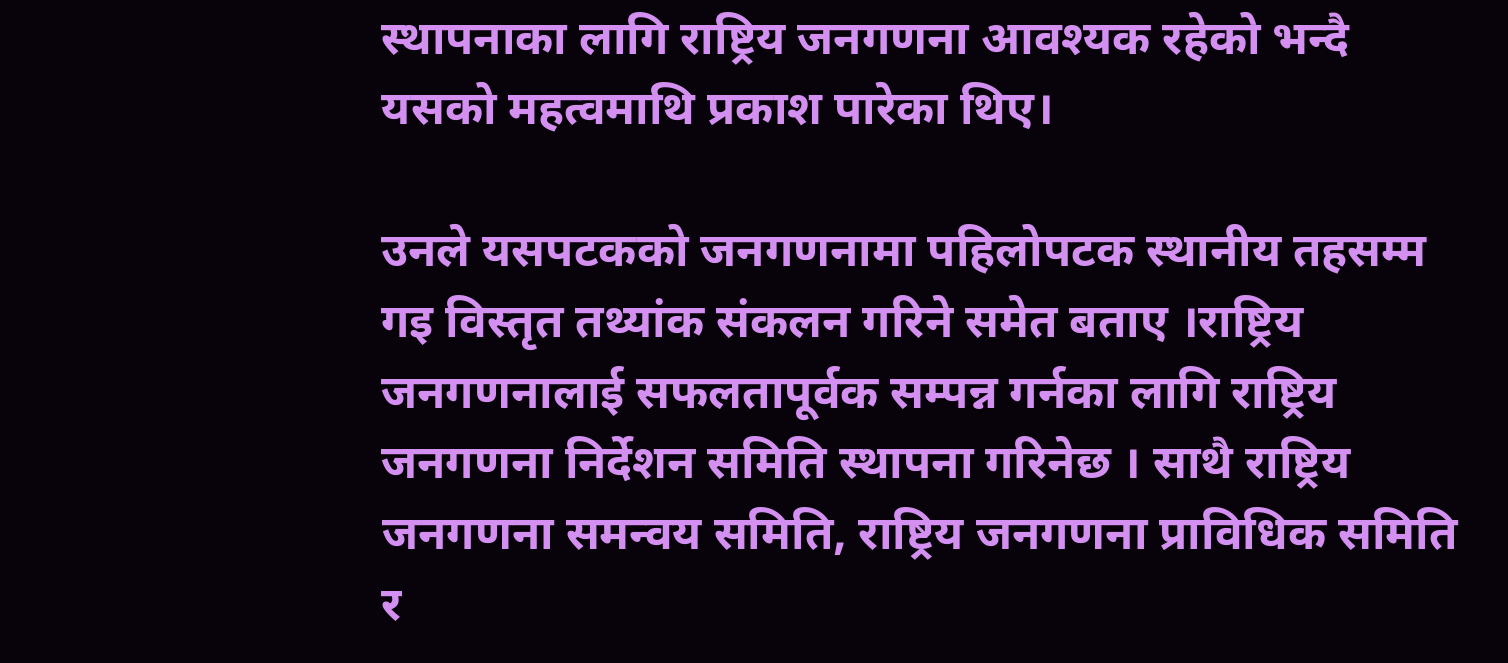स्थापनाका लागि राष्ट्रिय जनगणना आवश्यक रहेको भन्दै यसको महत्वमाथि प्रकाश पारेका थिए।

उनले यसपटकको जनगणनामा पहिलोपटक स्थानीय तहसम्म गइ विस्तृत तथ्यांक संकलन गरिने समेत बताए ।राष्ट्रिय जनगणनालाई सफलतापूर्वक सम्पन्न गर्नका लागि राष्ट्रिय जनगणना निर्देशन समिति स्थापना गरिनेछ । साथै राष्ट्रिय जनगणना समन्वय समिति, राष्ट्रिय जनगणना प्राविधिक समिति र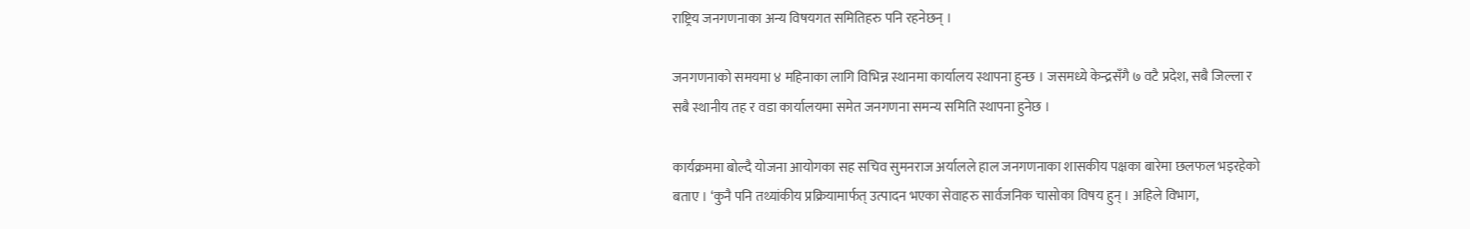राष्ट्रिय जनगणनाका अन्य विषयगत समितिहरु पनि रहनेछन् ।

जनगणनाको समयमा ४ महिनाका लागि विभिन्न स्थानमा कार्यालय स्थापना हुन्छ । जसमध्ये केन्द्रसँगै ७ वटै प्रदेश, सबै जिल्ला र सबै स्थानीय तह र वडा कार्यालयमा समेत जनगणना समन्य समिति स्थापना हुनेछ ।

कार्यक्रममा बोल्दै योजना आयोगका सह सचिव सुमनराज अर्यालले हाल जनगणनाका शासकीय पक्षका बारेमा छलफल भइरहेको बताए । ‘कुनै पनि तथ्यांकीय प्रक्रियामार्फत् उत्पादन भएका सेवाहरु सार्वजनिक चासोका विषय हुन् । अहिले विभाग,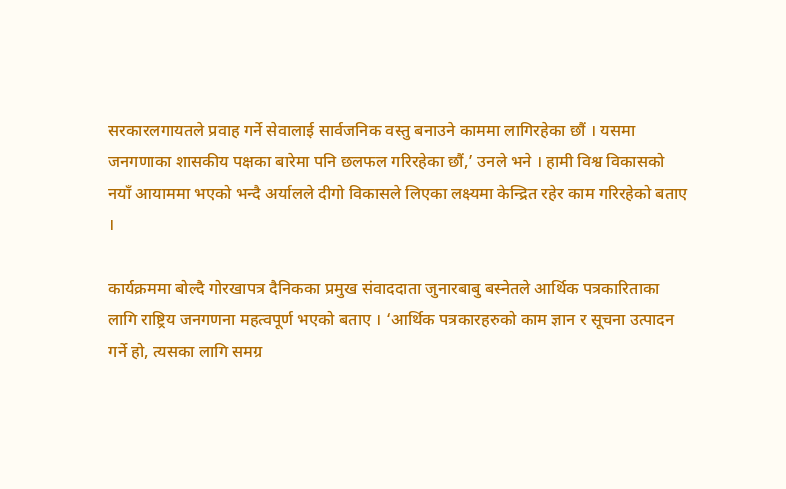सरकारलगायतले प्रवाह गर्ने सेवालाई सार्वजनिक वस्तु बनाउने काममा लागिरहेका छौं । यसमा जनगणाका शासकीय पक्षका बारेमा पनि छलफल गरिरहेका छौं,’ उनले भने । हामी विश्व विकासको नयाँ आयाममा भएको भन्दै अर्यालले दीगो विकासले लिएका लक्ष्यमा केन्द्रित रहेर काम गरिरहेको बताए ।

कार्यक्रममा बोल्दै गोरखापत्र दैनिकका प्रमुख संवाददाता जुनारबाबु बस्नेतले आर्थिक पत्रकारिताका लागि राष्ट्रिय जनगणना महत्वपूर्ण भएको बताए । ‘आर्थिक पत्रकारहरुको काम ज्ञान र सूचना उत्पादन गर्ने हो, त्यसका लागि समग्र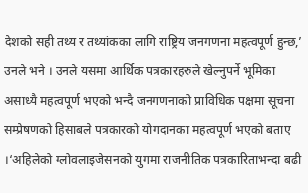देशको सही तथ्य र तथ्यांकका लागि राष्ट्रिय जनगणना महत्वपूर्ण हुन्छ,’ उनले भने । उनले यसमा आर्थिक पत्रकारहरुले खेल्नुपर्ने भूमिका असाध्यै महत्वपूर्ण भएको भन्दै जनगणनाको प्राविधिक पक्षमा सूचना सम्प्रेषणको हिसाबले पत्रकारको योगदानका महत्वपूर्ण भएको बताए ।‘अहिलेको ग्लोवलाइजेसनको युगमा राजनीतिक पत्रकारिताभन्दा बढी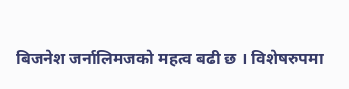बिजनेश जर्नालिमजको महत्व बढी छ । विशेषरुपमा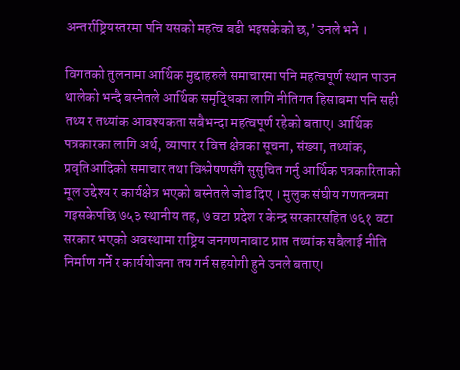अन्तर्राष्ट्रियस्तरमा पनि यसको महत्व बढी भइसकेको छ,’ उनले भने ।

विगतको तुलनामा आर्थिक मुद्दाहरुले समाचारमा पनि महत्वपूर्ण स्थान पाउन थालेको भन्दै बस्नेतले आर्थिक समृद्धिका लागि नीतिगत हिसाबमा पनि सही तथ्य र तथ्यांक आवश्यकता सबैभन्दा महत्वपूर्ण रहेको बताए। आर्थिक पत्रकारका लागि अर्थ, व्यापार र वित्त क्षेत्रका सूचना, संख्या, तथ्यांक, प्रवृतिआदिको समाचार तथा विश्लेषणसँगै सुसुचित गर्नु आर्थिक पत्रकारिताको मूल उद्देश्य र कार्यक्षेत्र भएको बस्नेतले जोड दिए । मुलुक संघीय गणतन्त्रमा गइसकेपछि ७५३ स्थानीय तह, ७ वटा प्रदेश र केन्द्र सरकारसहित ७६१ वटा सरकार भएको अवस्थामा राष्ट्रिय जनगणनाबाट प्राप्त तथ्यांक सबैलाई नीति निर्माण गर्ने र कार्ययोजना तय गर्न सहयोगी हुने उनले बताए।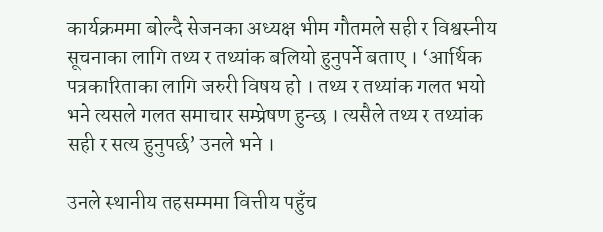कार्यक्रममा बोल्दै सेजनका अध्यक्ष भीम गौतमले सही र विश्वस्नीय सूचनाका लागि तथ्य र तथ्यांक बलियो हुनुपर्ने बताए । ‘आर्थिक पत्रकारिताका लागि जरुरी विषय हो । तथ्य र तथ्यांक गलत भयो भने त्यसले गलत समाचार सम्प्रेषण हुन्छ । त्यसैले तथ्य र तथ्यांक सही र सत्य हुनुपर्छ’ उनले भने ।

उनले स्थानीय तहसम्ममा वित्तीय पहुँच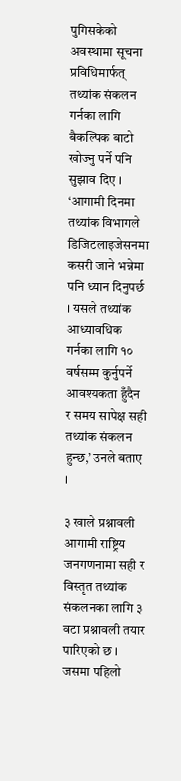पुगिसकेको अवस्थामा सूचना प्रविधिमार्फत् तथ्यांक संकलन गर्नका लागि बैकल्पिक बाटो खोज्नु पर्ने पनि सुझाव दिए । ‘आगामी दिनमा तथ्यांक विभागले डिजिटलाइजेसनमा कसरी जाने भन्नेमा पनि ध्यान दिनुपर्छ । यसले तथ्यांक आध्यावधिक गर्नका लागि १० वर्षसम्म कुर्नुपर्ने आवश्यकता हुँदैन र समय सापेक्ष सही तथ्यांक संकलन हुन्छ,’ उनले बताए ।

३ खाले प्रश्नावली
आगामी राष्ट्रिय जनगणनामा सही र विस्तृत तथ्यांक संकलनका लागि ३ वटा प्रश्नावली तयार पारिएको छ । जसमा पहिलो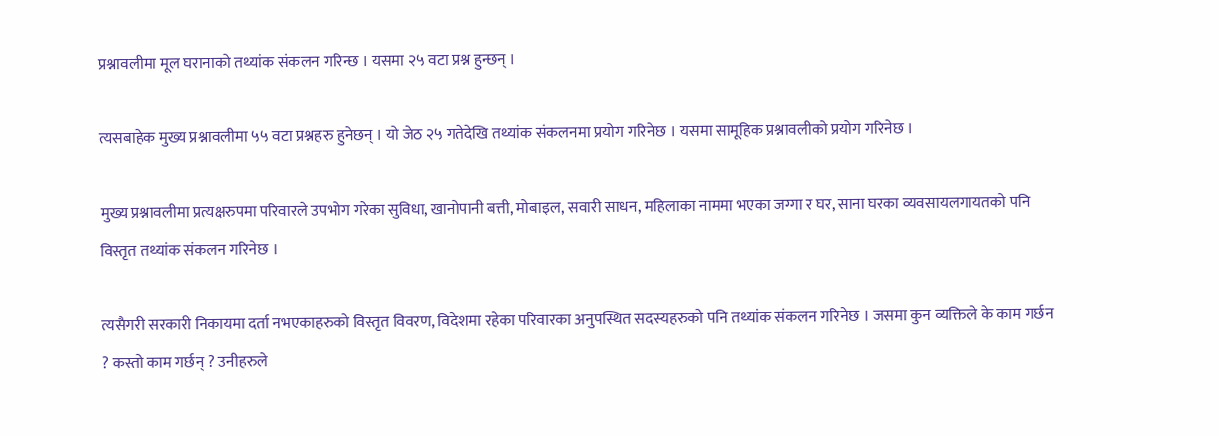प्रश्नावलीमा मूल घरानाको तथ्यांक संकलन गरिन्छ । यसमा २५ वटा प्रश्न हुन्छन् ।

त्यसबाहेक मुख्य प्रश्नावलीमा ५५ वटा प्रश्नहरु हुनेछन् । यो जेठ २५ गतेदेखि तथ्यांक संकलनमा प्रयोग गरिनेछ । यसमा सामूहिक प्रश्नावलीको प्रयोग गरिनेछ ।

मुख्य प्रश्नावलीमा प्रत्यक्षरुपमा परिवारले उपभोग गरेका सुविधा, खानोपानी बत्ती, मोबाइल, सवारी साधन, महिलाका नाममा भएका जग्गा र घर, साना घरका व्यवसायलगायतको पनि विस्तृत तथ्यांक संकलन गरिनेछ ।

त्यसैगरी सरकारी निकायमा दर्ता नभएकाहरुको विस्तृत विवरण, विदेशमा रहेका परिवारका अनुपस्थित सदस्यहरुको पनि तथ्यांक संकलन गरिनेछ । जसमा कुन व्यक्तिले के काम गर्छन ? कस्तो काम गर्छन् ? उनीहरुले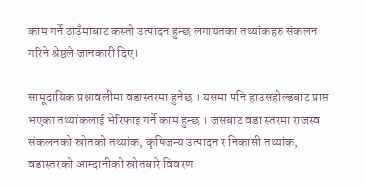काम गर्ने ठाउँमाबाट कस्तो उत्पादन हुन्छ लगायतका तथ्यांकहरु संकलन गरिने श्रेष्ठले जानकारी दिए।

सामूदायिक प्रश्नावलीमा वडास्तरमा हुनेछ । यसमा पनि हाउसहोल्डबाट प्राप्त भएका तथ्यांकलाई भेरिफाइ गर्ने काम हुन्छ । जसबाट वडा स्तरमा राजस्व संकलनको स्रोतको तथ्यांक, कृषिजन्य उत्पादन र निकासी तथ्यांक, वडास्तरको आम्दानीको स्रोतबारे विवरण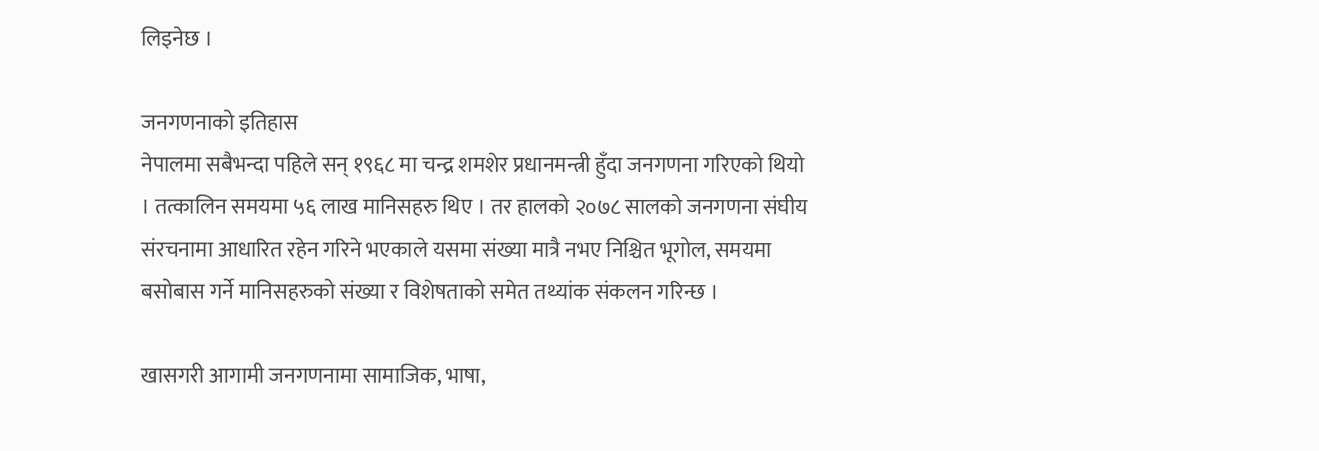लिइनेछ ।

जनगणनाको इतिहास
नेपालमा सबैभन्दा पहिले सन् १९६८ मा चन्द्र शमशेर प्रधानमन्त्री हुँदा जनगणना गरिएको थियो । तत्कालिन समयमा ५६ लाख मानिसहरु थिए । तर हालको २०७८ सालको जनगणना संघीय संरचनामा आधारित रहेन गरिने भएकाले यसमा संख्या मात्रै नभए निश्चित भूगोल, समयमा बसोबास गर्ने मानिसहरुको संख्या र विशेषताको समेत तथ्यांक संकलन गरिन्छ ।

खासगरी आगामी जनगणनामा सामाजिक, भाषा,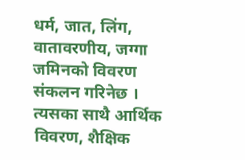धर्म, जात, लिंग, वातावरणीय, जग्गा जमिनको विवरण संकलन गरिनेछ । त्यसका साथै आर्थिक विवरण, शैक्षिक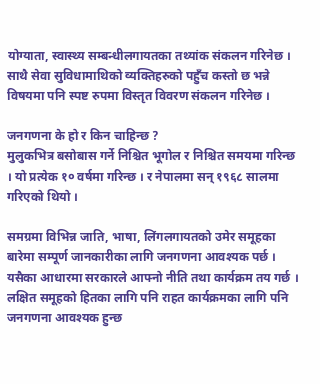योग्याता, स्वास्थ्य सम्बन्धीलगायतका तथ्यांक संकलन गरिनेछ । साथै सेवा सुविधामाथिको व्यक्तिहरुको पहुँच कस्तो छ भन्ने विषयमा पनि स्पष्ट रुपमा विस्तृत विवरण संकलन गरिनेछ ।

जनगणना के हो र किन चाहिन्छ ?
मुलुकभित्र बसोबास गर्ने निश्चित भूगोल र निश्चित समयमा गरिन्छ । यो प्रत्येक १० वर्षमा गरिन्छ । र नेपालमा सन् १९६८ सालमा गरिएको थियो ।

समग्रमा विभिन्न जाति, भाषा, लिंगलगायतको उमेर समूहका बारेमा सम्पूर्ण जानकारीका लागि जनगणना आवश्यक पर्छ । यसैका आधारमा सरकारले आफ्नो नीति तथा कार्यक्रम तय गर्छ । लक्षित समूहको हितका लागि पनि राहत कार्यक्रमका लागि पनि जनगणना आवश्यक हुन्छ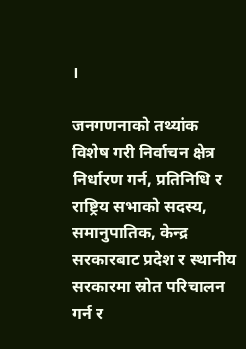।

जनगणनाको तथ्यांक विशेष गरी निर्वाचन क्षेत्र निर्धारण गर्न, प्रतिनिधि र राष्ट्रिय सभाको सदस्य, समानुपातिक, केन्द्र सरकारबाट प्रदेश र स्थानीय सरकारमा स्रोत परिचालन गर्न र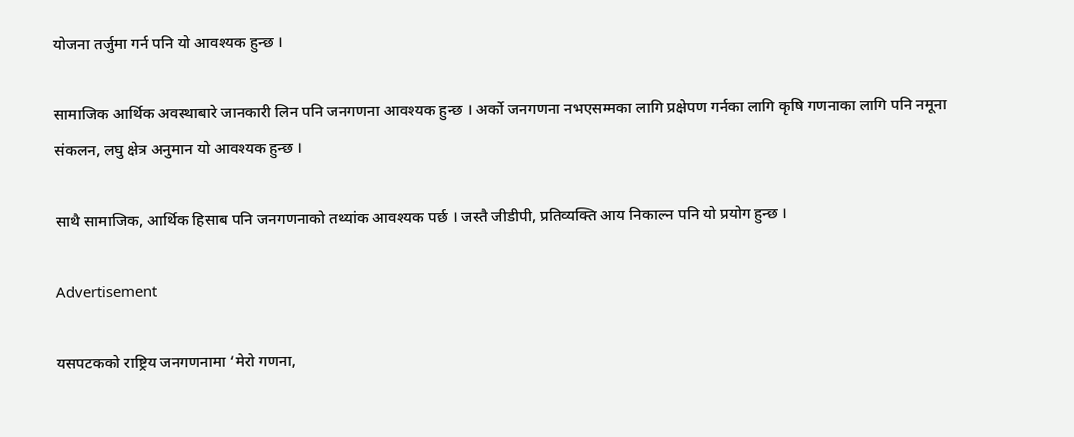योजना तर्जुमा गर्न पनि यो आवश्यक हुन्छ ।

सामाजिक आर्थिक अवस्थाबारे जानकारी लिन पनि जनगणना आवश्यक हुन्छ । अर्को जनगणना नभएसम्मका लागि प्रक्षेपण गर्नका लागि कृषि गणनाका लागि पनि नमूना संकलन, लघु क्षेत्र अनुमान यो आवश्यक हुन्छ ।

साथै सामाजिक, आर्थिक हिसाब पनि जनगणनाको तथ्यांक आवश्यक पर्छ । जस्तै जीडीपी, प्रतिव्यक्ति आय निकाल्न पनि यो प्रयोग हुन्छ ।

Advertisement

यसपटकको राष्ट्रिय जनगणनामा ‘मेरो गणना,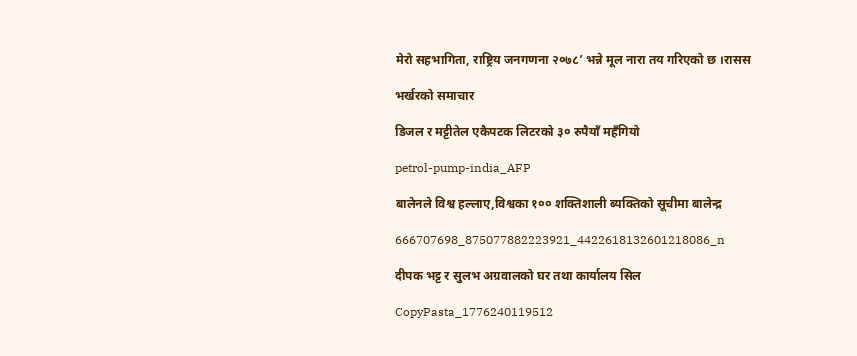मेरो सहभागिता, राष्ट्रिय जनगणना २०७८’ भन्ने मूल नारा तय गरिएको छ ।रासस

भर्खरको समाचार

डिजल र मट्टीतेल एकैपटक लिटरको ३० रुपैयाँ महँगियो

petrol-pump-india_AFP

बालेनले विश्व हल्लाए,विश्वका १०० शक्तिशाली ब्यक्तिको सूचीमा बालेन्द्र

666707698_875077882223921_4422618132601218086_n

दीपक भट्ट र सुलभ अग्रवालको घर तथा कार्यालय सिल

CopyPasta_1776240119512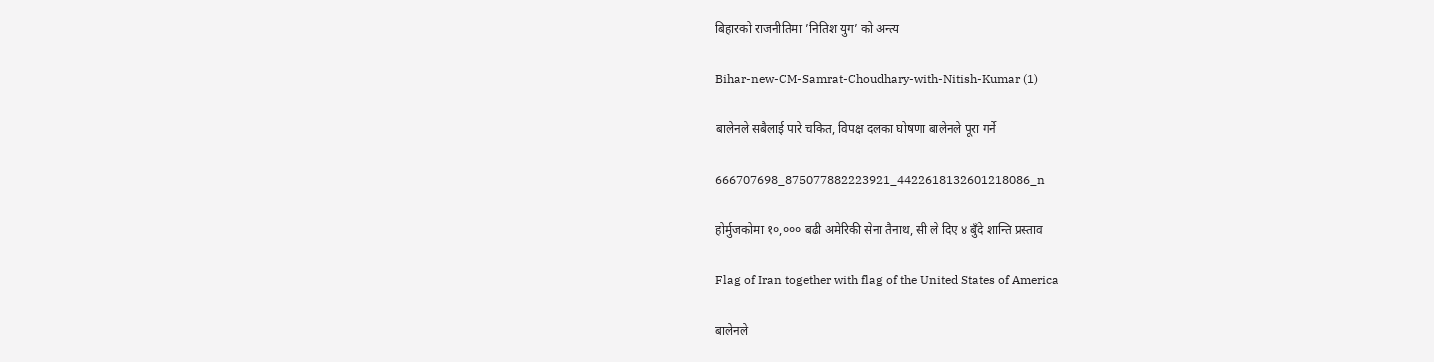बिहारको राजनीतिमा ’नितिश युग’ को अन्त्य

Bihar-new-CM-Samrat-Choudhary-with-Nitish-Kumar (1)

बालेनले सबैलाई पारे चकित, विपक्ष दलका घोषणा बालेनले पूरा गर्ने

666707698_875077882223921_4422618132601218086_n

होर्मुजकोमा १०,००० बढी अमेरिकी सेना तैनाथ, सी ले दिए ४ बुँदे शान्ति प्रस्ताव

Flag of Iran together with flag of the United States of America

बालेनले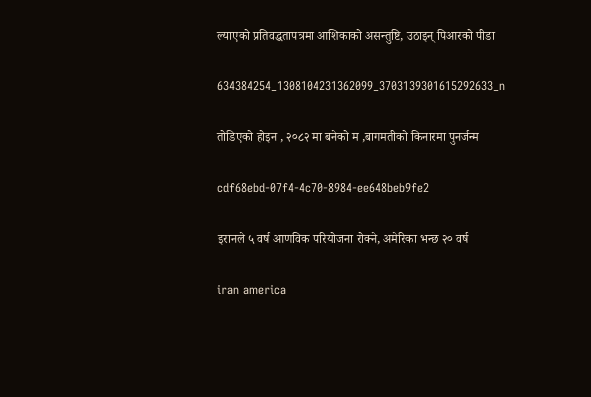ल्याएको प्रतिवद्धतापत्रमा आशिकाको असन्तुष्टि, उठाइन् पिआरको पीडा

634384254_1308104231362099_3703139301615292633_n

तोडिएको होइन , २०८२ मा बनेको म ,बागमतीको किनारमा पुनर्जन्म

cdf68ebd-07f4-4c70-8984-ee648beb9fe2

इरानले ५ वर्ष आणविक परियोजना रोक्ने, अमेरिका भन्छ २० वर्ष

iran america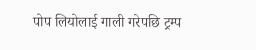पोप लियोलाई गाली गरेपछि ट्रम्प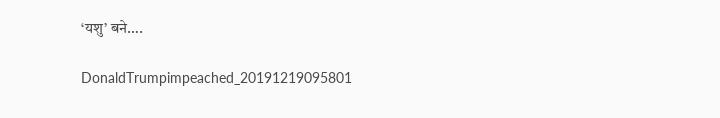‘यशु’ बने….

DonaldTrumpimpeached_20191219095801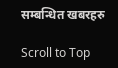सम्बन्धित खबरहरु

Scroll to Top